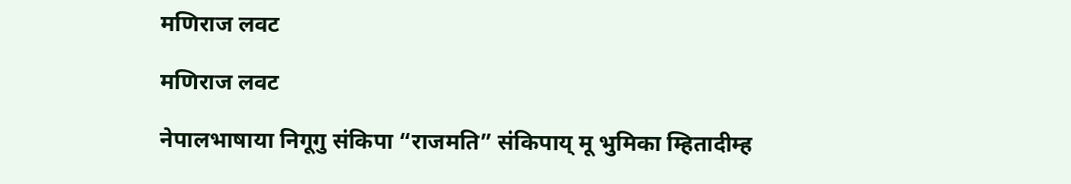मणिराज लवट

मणिराज लवट

नेपालभाषाया निगूगु संकिपा “राजमति” संकिपाय्‌ मू भुमिका म्हितादीम्ह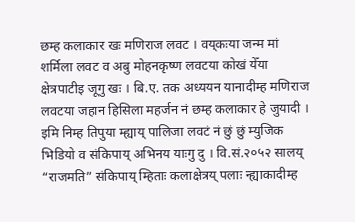छम्ह कलाकार खः मणिराज लवट । वय्‌कःया जन्म मां शर्मिला लवट व अबु मोहनकृष्ण लवटया कोखं येँया क्षेत्रपाटीइ जूगु खः । बि.ए. तक अध्ययन यानादीम्ह मणिराज लवटया जहान हिसिला महर्जन नं छम्ह कलाकार हे जुयादी । इमि निम्ह तिपुया म्ह्याय्‌ पालिजा लवटं नं छुं छुं म्युजिक भिडियो व संकिपाय्‌ अभिनय याःगु दु । वि.सं.२०५२ सालय्‌ “राजमति” संकिपाय्‌ म्हिताः कलाक्षेत्रय्‌ पलाः न्ह्याकादीम्ह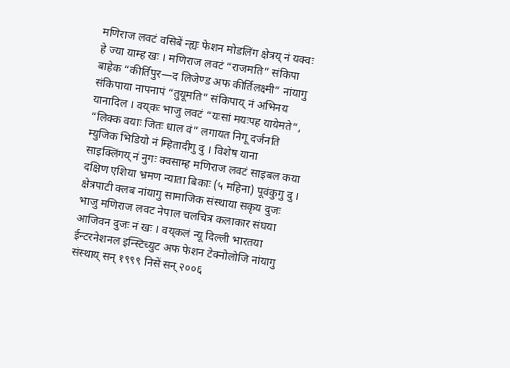मणिराज लवटं वसिबें न्ह्यः फेशन मोडलिंग क्षेत्रय्‌ नं यक्वः हे ज्या याम्ह खः । मणिराज लवटं “राजमति” संकिपा बाहेक “कीर्तिपुर—द लिजेण्ड अफ कीर्तिलक्ष्मी” नांयागु संकिपाया नापनापं “तुयूमति” संकिपाय्‌ नं अभिनय यानादिल । वय्‌कः भाजु लवटं “यःसां मयःपह यायेमते”, “लिक्क वयाः जितः धाल वं” लगायत निगू दर्जनति म्युजिक भिडियो नं म्हितादीगु दु । विशेष याना साइक्लिंगय्‌ नं नुगः क्वसाम्ह मणिराज लवटं साइबल कया दक्षिण एशिया भ्रमण न्याता बिकाः (५ महिना) पूवंकुगु दु ।
क्षेत्रपाटी क्लब नांयागु सामाजिक संस्थाया सकृय दुजः भाजु मणिराज लवट नेपाल चलचित्र कलाकार संघया आजिवन दुजः नं खः । वय्‌कलं न्यू दिल्ली भारतया ईन्टरनेशनल इन्स्टिच्युट अफ फेशन टेक्नोलोजि नांयागु संस्थाय्‌ सन् १९९९ निसें सन् २००६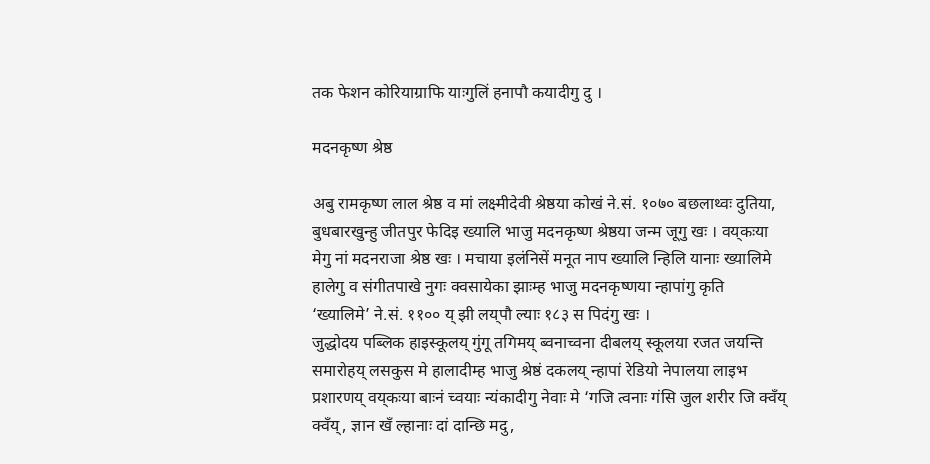तक फेशन कोरियाग्राफि याःगुलिं हनापौ कयादीगु दु ।

मदनकृष्ण श्रेष्ठ

अबु रामकृष्ण लाल श्रेष्ठ व मां लक्ष्मीदेवी श्रेष्ठया कोखं ने.सं. १०७० बछलाथ्वः दुतिया, बुधबारखुन्हु जीतपुर फेदिइ ख्यालि भाजु मदनकृष्ण श्रेष्ठया जन्म जूगु खः । वय्‌कःया मेगु नां मदनराजा श्रेष्ठ खः । मचाया इलंनिसें मनूत नाप ख्यालि न्हिलि यानाः ख्यालिमे हालेगु व संगीतपाखे नुगः क्वसायेका झाःम्ह भाजु मदनकृष्णया न्हापांगु कृति ‘ख्यालिमे’ ने.सं. ११०० य्‌ झी लय्‌पौ ल्याः १८३ स पिदंगु खः ।
जुद्धोदय पब्लिक हाइस्कूलय्‌ गुंगू तगिमय्‌ ब्वनाच्वना दीबलय्‌ स्कूलया रजत जयन्ति समारोहय्‌ लसकुस मे हालादीम्ह भाजु श्रेष्ठं दकलय्‌ न्हापां रेडियो नेपालया लाइभ प्रशारणय्‌ वय्‌कःया बाःनं च्वयाः न्यंकादीगु नेवाः मे ‘गजि त्वनाः गंसि जुल शरीर जि क्वँय्‌ क्वँय्‌, ज्ञान खँ ल्हानाः दां दान्छि मदु,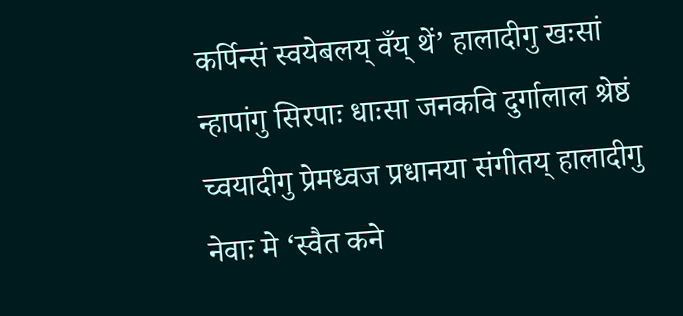कर्पिन्सं स्वयेबलय्‌ वँय्‌ थें’ हालादीगु खःसां न्हापांगु सिरपाः धाःसा जनकवि दुर्गालाल श्रेष्ठं च्वयादीगु प्रेमध्वज प्रधानया संगीतय्‌ हालादीगु नेवाः मे ‘स्वैत कने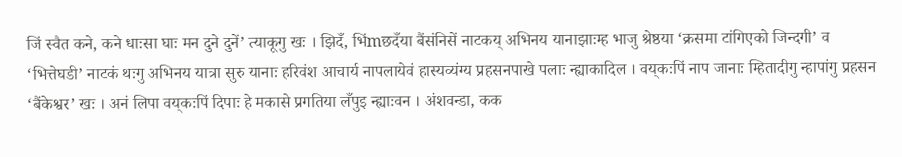जिं स्वैत कने, कने धाःसा घाः मन दुने दुनें’ त्याकूगु खः । झिदँ, भिंmछदँया बैंसंनिसें नाटकय्‌ अभिनय यानाझाःम्ह भाजु श्रेष्ठया ‘क्रसमा टांगिएको जिन्दगी’ व ‘भित्तेघडी’ नाटकं थःगु अभिनय यात्रा सुरु यानाः हरिवंश आचार्य नापलायेवं हास्यव्यंग्य प्रहसनपाखे पलाः न्ह्याकादिल । वय्‌कःपिं नाप जानाः म्हितादीगु न्हापांगु प्रहसन ‘बैंकेश्वर’ खः । अनं लिपा वय्‌कःपिं दिपाः हे मकासे प्रगतिया लँपुइ न्ह्याःवन । अंशवन्डा, कक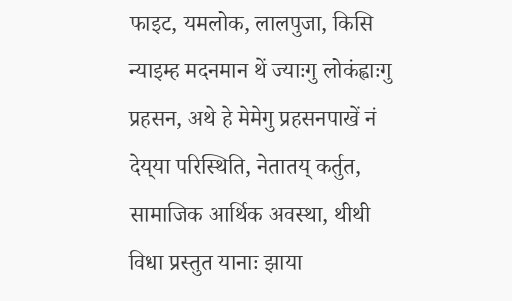फाइट, यमलोक, लालपुजा, किसि न्याइम्ह मदनमान थें ज्याःगु लोकंह्वाःगु प्रहसन, अथे हे मेमेगु प्रहसनपाखें नं देय्‌या परिस्थिति, नेतातय्‌ कर्तुत, सामाजिक आर्थिक अवस्था, थीथी विधा प्रस्तुत यानाः झाया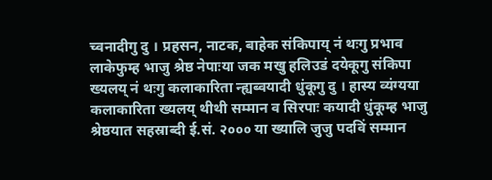च्वनादीगु दु । प्रहसन, नाटक, बाहेक संकिपाय्‌ नं थःगु प्रभाव लाकेफुम्ह भाजु श्रेष्ठ नेपाःया जक मखु हलिउडं दयेकूगु संकिपा ख्यलय्‌ नं थःगु कलाकारिता न्ह्यब्वयादी धुंकूगु दु । हास्य व्यंग्यया कलाकारिता ख्यलय्‌ थीथी सम्मान व सिरपाः कयादी धुंकूम्ह भाजु श्रेष्ठयात सहस्राब्दी ई.सं. २००० या ख्यालि जुजु पदविं सम्मान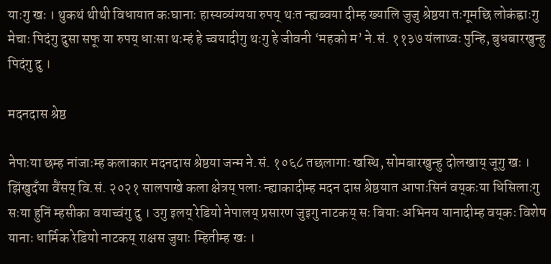याःगु खः । थुकथं थीथी विधायात कःघानाः हास्यव्यंग्यया रुपय्‌ थःत न्ह्यब्वया दीम्ह ख्यालि जुजु श्रेष्ठया तःगूमछि लोकंह्वाःगु मेचाः पिदंगु दुसा सफू या रुपय्‌ धाःसा थःम्हं हे च्वयादीगु थःगु हे जीवनी ‘महको म’ ने.सं. ११३७ यंलाथ्वः पुन्हि, बुधबारखुन्हु पिदंगु दु ।

मदनदास श्रेष्ठ

नेपाःया छम्ह नांजाःम्ह कलाकार मदनदास श्रेष्ठया जन्म ने.सं. १०६८ तछलागाः खस्थि, सोमबारखुन्हु दोलखाय्‌ जूगु खः । झिंखुदँया वैंसय्‌ वि.सं. २०२१ सालपाखे कला क्षेत्रय्‌ पलाः न्ह्याकादीम्ह मदन दास श्रेष्ठयात आपाःसिनं वय्‌कःया धिसिलाःगु सःया हुनिं म्हसीका वयाच्वंगु दु । उगु इलय्‌ रेडियो नेपालय्‌ प्रसारण जुइगु नाटकय्‌ सः बियाः अभिनय यानादीम्ह वय्‌कः विशेष यानाः धार्मिक रेडियो नाटकय्‌ राक्षस जुयाः म्हितीम्ह खः ।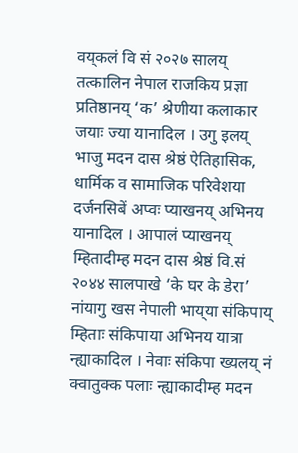वय्‌कलं वि सं २०२७ सालय्‌ तत्कालिन नेपाल राजकिय प्रज्ञा प्रतिष्ठानय्‌ ‘क’ श्रेणीया कलाकार जयाः ज्या यानादिल । उगु इलय्‌ भाजु मदन दास श्रेष्ठं ऐतिहासिक, धार्मिक व सामाजिक परिवेशया दर्जनसिबें अप्वः प्याखनय्‌ अभिनय यानादिल । आपालं प्याखनय्‌ म्हितादीम्ह मदन दास श्रेष्ठं वि.सं २०४४ सालपाखे ‘के घर के डेरा’ नांयागु खस नेपाली भाय्‌या संकिपाय्‌ म्हिताः संकिपाया अभिनय यात्रा न्ह्याकादिल । नेवाः संकिपा ख्यलय्‌ नं क्वातुक्क पलाः न्ह्याकादीम्ह मदन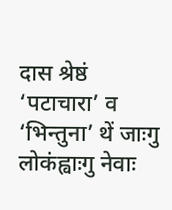दास श्रेष्ठं ‘पटाचारा’ व ‘भिन्तुना’ थें जाःगु लोकंह्वाःगु नेवाः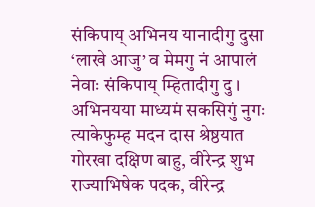संकिपाय्‌ अभिनय यानादीगु दुसा ‘लाखे आजु’ व मेमगु नं आपालं नेवाः संकिपाय्‌ म्हितादीगु दु । अभिनयया माध्यमं सकसिगुं नुगः त्याकेफुम्ह मदन दास श्रेष्ठयात गोरखा दक्षिण बाहु, वीरेन्द्र शुभ राज्याभिषेक पदक, वीरेन्द्र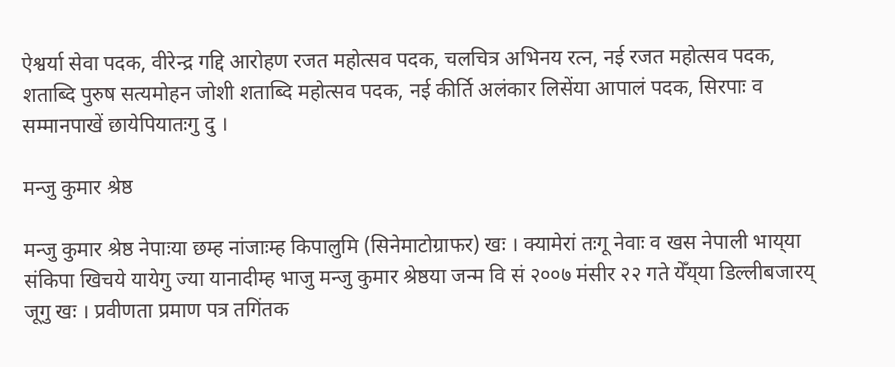ऐश्वर्या सेवा पदक, वीरेन्द्र गद्दि आरोहण रजत महोत्सव पदक, चलचित्र अभिनय रत्न, नई रजत महोत्सव पदक, शताब्दि पुरुष सत्यमोहन जोशी शताब्दि महोत्सव पदक, नई कीर्ति अलंकार लिसेंया आपालं पदक, सिरपाः व सम्मानपाखें छायेपियातःगु दु ।

मन्जु कुमार श्रेष्ठ

मन्जु कुमार श्रेष्ठ नेपाःया छम्ह नांजाःम्ह किपालुमि (सिनेमाटोग्राफर) खः । क्यामेरां तःगू नेवाः व खस नेपाली भाय्‌या संकिपा खिचये यायेगु ज्या यानादीम्ह भाजु मन्जु कुमार श्रेष्ठया जन्म वि सं २००७ मंसीर २२ गते येँय्‌या डिल्लीबजारय्‌ जूगु खः । प्रवीणता प्रमाण पत्र तगिंतक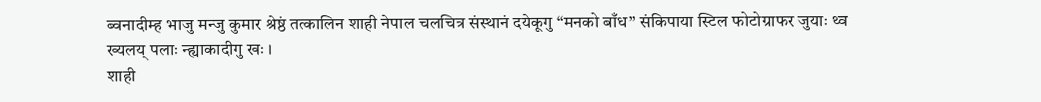ब्वनादीम्ह भाजु मन्जु कुमार श्रेष्ठं तत्कालिन शाही नेपाल चलचित्र संस्थानं दयेकूगु “मनको बाँध” संकिपाया स्टिल फोटोग्राफर जुयाः थ्व ख्यलय्‌ पलाः न्ह्याकादीगु खः ।
शाही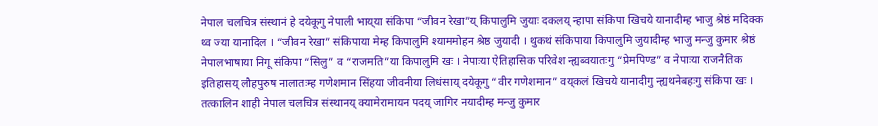नेपाल चलचित्र संस्थानं हे दयेकूगु नेपाली भाय्‌या संकिपा “जीवन रेखा”य्‌ किपालुमि जुयाः दकलय्‌ न्हापा संकिपा खिचये यानादीम्ह भाजु श्रेष्ठं मदिक्क थ्व ज्या यानादिल । “जीवन रेखा” संकिपाया मेम्ह किपालुमि श्याममोहन श्रेष्ठ जुयादी । थुकथं संकिपाया किपालुमि जुयादीम्ह भाजु मन्जु कुमार श्रेष्ठं नेपालभाषाया निगू संकिपा “सिलु” व “राजमति”या किपालुमि खः । नेपाःया ऐतिहासिक परिवेश न्ह्यब्वयातःगु “प्रेमपिण्ड” व नेपाःया राजनैतिक इतिहासय्‌ लौहपुरुष नालातःम्ह गणेशमान सिंहया जीवनीया लिधंसाय्‌ दयेकूगु “वीर गणेशमान” वय्‌कलं खिचये यानादीगु न्ह्यथनेबहःगु संकिपा खः । तत्कालिन शाही नेपाल चलचित्र संस्थानय्‌ क्यामेरामायन पदय्‌ जागिर नयादीम्ह मन्जु कुमार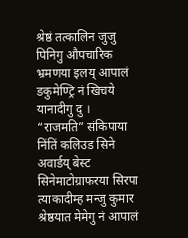श्रेष्ठं तत्कालिन जुजु पिनिगु औपचारिक भ्रमणया इलय्‌ आपालं डकुमेण्ट्रि नं खिचये यानादीगु दु ।
“राजमति” संकिपाया निंतिं कलिउड सिने अवार्डय्‌ बेस्ट सिनेमाटोग्राफरया सिरपा त्याकादीम्ह मन्जु कुमार श्रेष्ठयात मेमेगु नं आपालं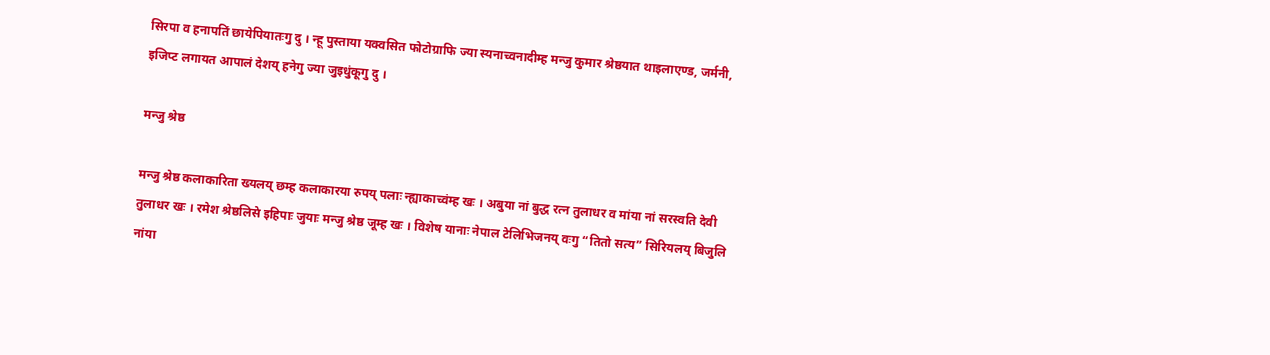सिरपा व हनापतिं छायेपियातःगु दु । न्हू पुस्ताया यक्वसित फोटोग्राफि ज्या स्यनाच्वनादीम्ह मन्जु कुमार श्रेष्ठयात थाइलाएण्ड, जर्मनी, इजिप्ट लगायत आपालं देशय्‌ हनेगु ज्या जुइधुंकूगु दु ।

मन्जु श्रेष्ठ

मन्जु श्रेष्ठ कलाकारिता ख्यलय्‌ छम्ह कलाकारया रुपय्‌ पलाः न्ह्याकाच्वंम्ह खः । अबुया नां बुद्ध रत्न तुलाधर व मांया नां सरस्वति देवी तुलाधर खः । रमेश श्रेष्ठलिसे इहिपाः जुयाः मन्जु श्रेष्ठ जूम्ह खः । विशेष यानाः नेपाल टेलिभिजनय्‌ वःगु “तितो सत्य” सिरियलय्‌ बिजुलि नांया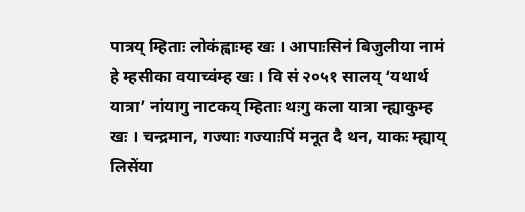पात्रय्‌ म्हिताः लोकंह्वाःम्ह खः । आपाःसिनं बिजुलीया नामं हे म्हसीका वयाच्वंम्ह खः । वि सं २०५१ सालय्‌ ‘यथार्थ यात्रा’ नांयागु नाटकय्‌ म्हिताः थःगु कला यात्रा न्ह्याकुम्ह खः । चन्द्रमान, गज्याः गज्याःपिं मनूत दै थन, याकः म्ह्याय्‌ लिसेंया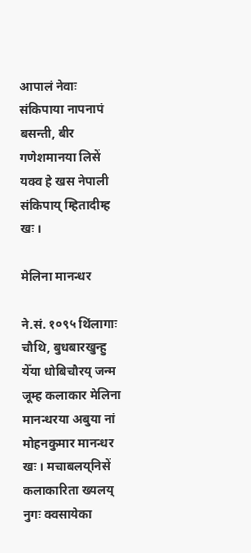आपालं नेवाः संकिपाया नापनापं बसन्ती, बीर गणेशमानया लिसें यक्व हे खस नेपाली संकिपाय्‌ म्हितादीम्ह खः ।

मेलिना मानन्धर

ने.सं. १०९५ थिंलागाः चौथि, बुधबारखुन्हु येँया धोबिचौरय्‌ जन्म जूम्ह कलाकार मेलिना मानन्धरया अबुया नां मोहनकुमार मानन्धर खः । मचाबलय्‌निसें कलाकारिता ख्यलय्‌ नुगः क्वसायेका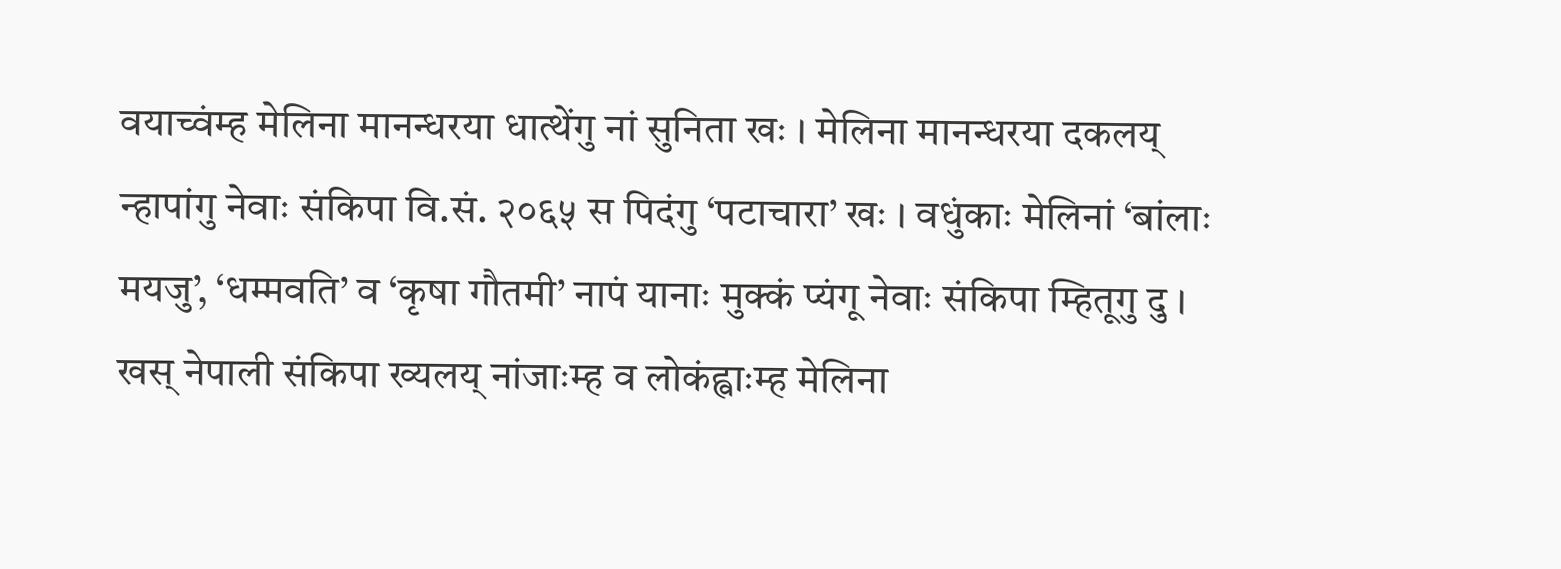वयाच्वंम्ह मेलिना मानन्धरया धात्थेंगु नां सुनिता खः । मेलिना मानन्धरया दकलय्‌ न्हापांगु नेवाः संकिपा वि.सं. २०६५ स पिदंगु ‘पटाचारा’ खः । वधुंकाः मेलिनां ‘बांलाः मयजु’, ‘धम्मवति’ व ‘कृषा गौतमी’ नापं यानाः मुक्कं प्यंगू नेवाः संकिपा म्हितूगु दु । खस् नेपाली संकिपा ख्यलय्‌ नांजाःम्ह व लोकंह्वाःम्ह मेलिना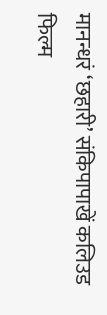मानन्धरं ‘छहारी’ संकिपापाखें कलिउड फिल्म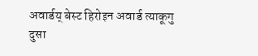अवार्डय्‌ बेस्ट हिरोइन अवार्ड त्याकूगु दुसा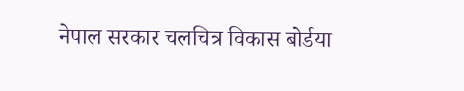नेपाल सरकार चलचित्र विकास बोर्डया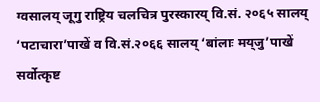ग्वसालय्‌ जूगु राष्ट्रिय चलचित्र पुरस्कारय्‌ वि.सं. २०६५ सालय्‌ ‘पटाचारा’पाखें व वि.सं.२०६६ सालय्‌ ‘बांलाः मय्‌जु’पाखें सर्वोत्कृष्ट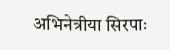अभिनेत्रीया सिरपाः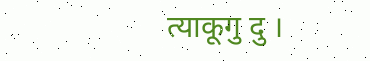त्याकूगु दु ।